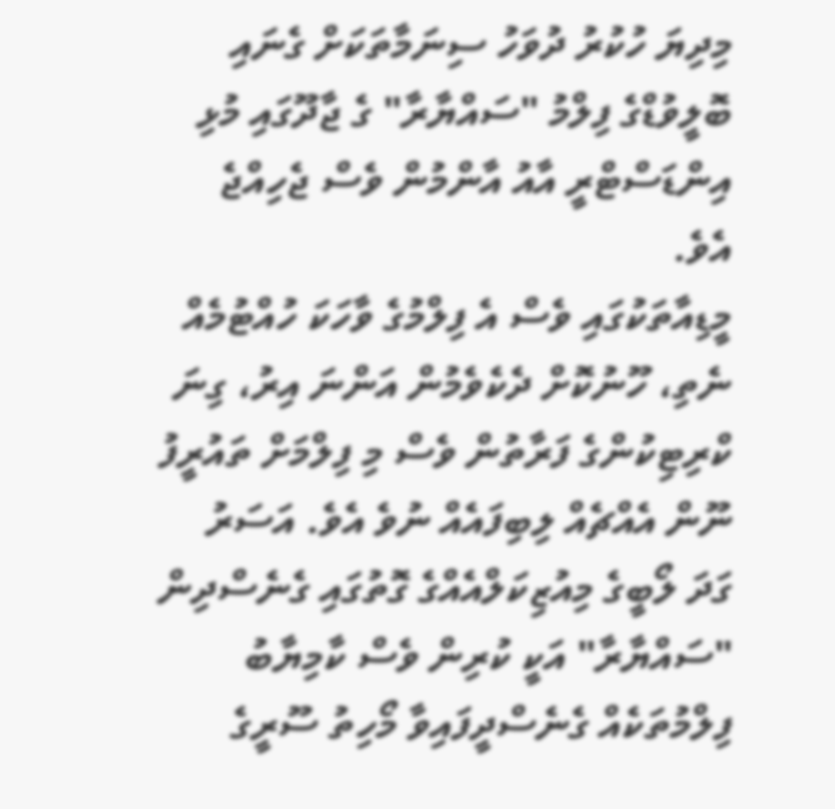މިދިޔަ ހުކުރު ދުވަހު ސިނަމާތަކަށް ގެނައި ބޮލީވުޑްގެ ފިލްމު "ސައްޔާރާ" ގެ ޖާދޫގައި މުޅި އިންޑަސްޓްރީ އާއު އާންމުން ވެސް ޖެހިއްޖެ އެވެ.
މީޑިއާތަކުގައި ވެސް އެ ފިލްމުގެ ވާހަކަ ހުއްޓުމެއް ނެތި، ހޫނުކޮށް ދެކެވެމުން އަންނަ އިރު، ގިނަ ކްރިޓިކުންގެ ފަރާތުން ވެސް މި ފިލްމަށް ތައުރީފު ނޫން އެއްޗެއް ލިބިފައެއް ނުވެ އެވެ. އަސަރު ގަދަ ލޯބީގެ މިއުޒިކަލްއެއްގެ ގޮތުގައި ގެނެސްދިން "ސައްޔާރާ" އަކީ ކުރިން ވެސް ކާމިޔާބު ފިލްމުތަކެއް ގެނެސްދީފައިވާ މޯހިތު ސޫރީގެ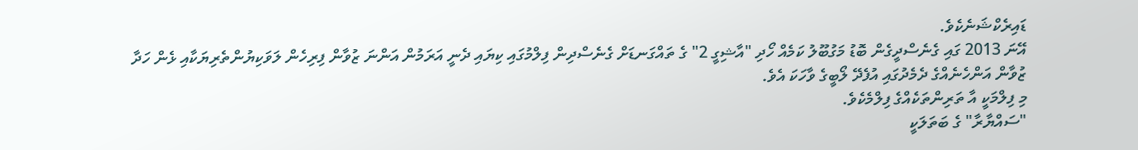ޑައިރެކްޝަނެކެވެ.
އޭނަ 2013 ގައި ގެނެސްދީގެން ބޮޑު މަގުބޫލު ކަމެއް ހޯދި "އާޝިގީ 2" ގެ ތައްގަނޑަށް ގެނެސްދިން ފިލްމުގައި ކިޔައި ދެނީ އަރަމުން އަންނަ ޒުވާން ފިރިހެން ލަވަކިޔުންތެރިޔަކާއި ޅެން ހަދާ ޒުވާން އަންހެނެއްގެ ދެމެދުގައި އުފެދޭ ލޯބީގެ ވާހަކަ އެވެ.
މި ފިލްމަކީ އާ ތަރިންތަކެއްގެ ފިލްމެކެވެ.
"ސައްޔާރާ" ގެ ބަތަލަކީ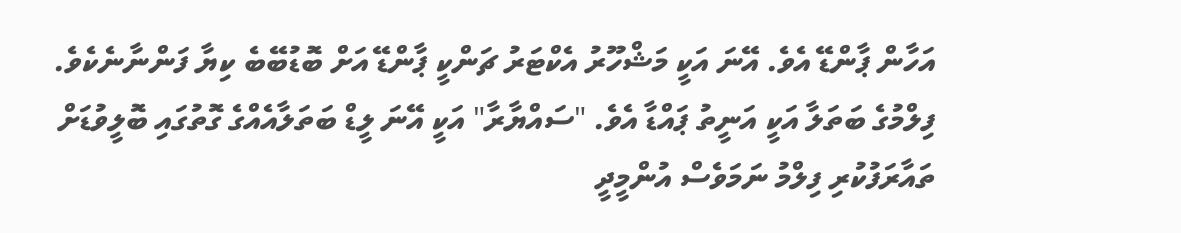އަހާން ޕާންޑޭ އެވެ. އޭނަ އަކީ މަޝްހޫރު އެކްޓަރު ޗަންކީ ޕާންޑޭ އަށް ބޮޑުބޭބެ ކިޔާ ފަންނާނެކެވެ. ފިލްމުގެ ބަތަލާ އަކީ އަނީތު ޕައްޑާ އެވެ. "ސައްޔާރާ" އަކީ އޭނަ ލީޑް ބަތަލާއެއްގެ ގޮތުގައި ބޮލީވުޑަށް ތައާރަފުކުރި ފިލްމު ނަމަވެސް އުންމީދީ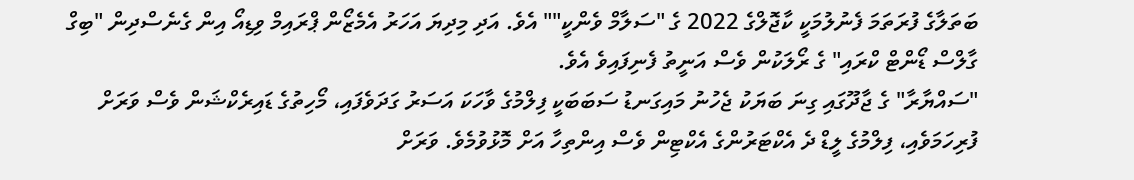ބަތަލާގެ ފުރަތަމަ ފެނުލުމަކީ ކާޖޮލްގެ 2022 ގެ "ސަލާމް ވެންކީ"" އެވެ. އަދި މިދިޔަ އަހަރު އެމެޒޯން ޕްރައިމް ވިޑިއޯ އިން ގެނެސްދިން "ބިގް ގާލްސް ޑޯންޓް ކްރައި" ގެ ރޯލަކުން ވެސް އަނީތު ފެނިފައިވެ އެވެ.
"ސައްޔާރާ" ގެ ޖާދޫގައި ގިނަ ބަޔަކު ޖެހުނު މައިގަނޑު ސަބަބަކީ ފިލްމުގެ ވާހަކަ އަސަރު ގަދަވެފައި، މޯހިތުގެ ޑައިރެކްޝަން ވެސް ވަރަށް ފުރިހަމަވެއި، ފިލްމުގެ ލީޑް ދެ އެކްޓަރުންގެ އެކްޓިން ވެސް އިންތިހާ އަށް މޮޅުވުމެވެ. ވަރަށް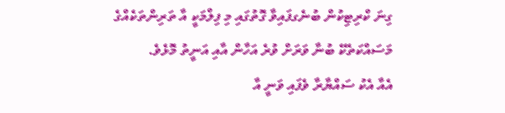ގިނަ ކްރިޓިކުން ބުނެގފައިވާ ގޮތުގައި މި ފިލްމަކީ އާ ތަރިންތަކެއްގެ މަސައްކަތެކޭ ބުނާ ވަރަށް ވުރެ އަހާން އާއި އަނީތު މޮޅެވެ.
އެއާ އެކު ސައްޔާރާ ވެފައި ވަނީ އާ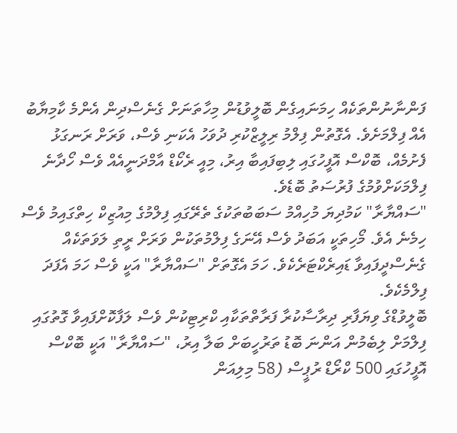ފަންނާނުންތަކެއް ހިމަނައިގެން ބޮލީވުޑުން މިހާތަނަށް ގެނެސްދިން އެންމެ ކާމިޔާބު އެއް ފިލްމަށެވެ. އެގޮތުން ފިލްމު ރިލީޒްކުރި ދުވަހު އެކަނި ވެސް، ވަރަށް ރަނގަޅު ފެށުމެއް، ބޮކްސް އޮފީހުގައި ލިބިފައިބާ އިރު، މިއީ ރެކޯޑް އާމްދަނީއެއް ވެސް ހޯދާނެ ފިލްމަކަށްވުމުގެ ފުރުސަތު ބޮޑެވެ.
"ސައްޔާރާ" ކަމުދިޔަ މުހިއްމު ސަބަބުތަކުގެ ތެރޭގައި ފިލްމުގެ މިއުޒިކް ހިތްގައިމު ވެސް ހިމެނެ އެވެ. މޯހިތަކީ އަބަދު ވެސް އޭނަގެ ފިލްމުތަކުން ވަރަށް ރީތި ލަވަތަކެއް ގެނެސްދީފައިވާ ޑައިރެކްޓަރެކެވެ. ހަމަ އެގޮތަށް "ސައްޔާރާ" އަކީ ވެސް ހަމަ އެފަދަ ފިލްމެކެވެ.
ބޮލީވުޑްގެ ވިޔަފާރި ދިރާސާކުރާ ފަރާތްތަކާއި ކްރިޓިކުން ވެސް ލަފާކޮށްފައިވާ ގޮތުގައި ފިލްމަށް ލިބެމުން އަންނަ ބޮޑު ތަރުހީބަށް ބަލާ އިރު، "ސައްޔާރާ" އަކީ ބޮކްސް އޮފީހުގައި 500 ކްރޯޑް ރުޕީސް (58 މިލިއަން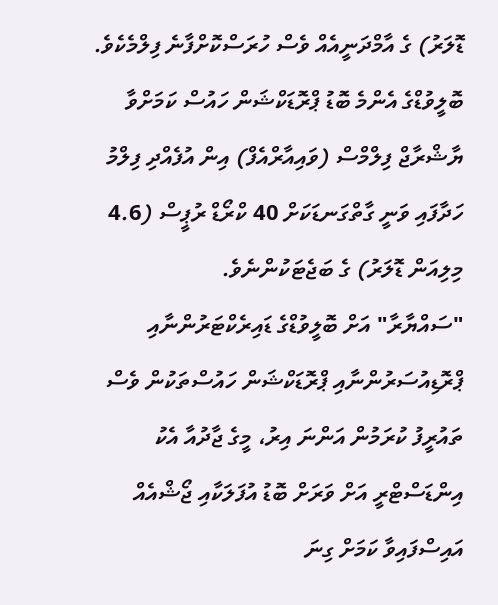ޑޮލަރު) ގެ އާމްދަނީއެއް ވެސް ހުރަސްކޮށްފާނެ ފިލްމެކެވެ. ބޮލީވުޑްގެ އެންމެ ބޮޑު ޕްރޮޑަކްޝަން ހައުސް ކަމަށްވާ ޔާޝްރާޖް ފިލްމްސް (ވައިއާރްއެފް) އިން އުފެއްދި ފިލްމު ހަދާފައި ވަނީ ގާތްގަނޑަކަށް 40 ކްރޯޑް ރުޕީސް (4.6 މިލިއަން ޑޮލަރު) ގެ ބަޖެޓަކުންނެވެ.
"ސައްޔާރާ" އަށް ބޮލީވުޑްގެ ޑައިރެކްޓަރުންނާއި ޕްރޮޑިއުސަރުންނާއި ޕްރޮޑަކްޝަން ހައުސްތަކުން ވެސް ތައުރީފު ކުރަމުން އަންނަ އިރު، މީގެ ޖާދުއާ އެކު އިންޑަސްޓްރީ އަށް ވަރަށް ބޮޑު އުފަލަކާއި ޖޯޝްއެއް އައިސްފައިވާ ކަމަށް ގިނަ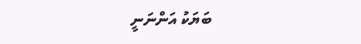ބަޔަކު އަންނަނީ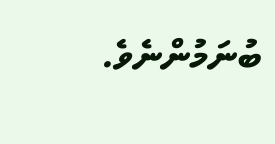ބުނަމުންނެވެ.